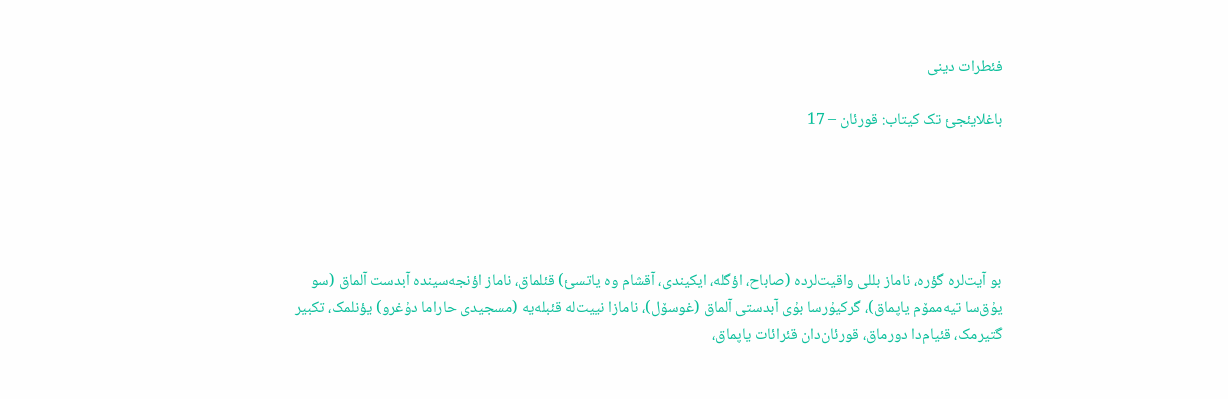فئطرات دینی

باغلایئجئ تک کیتاب: قورئان – 17





بو آیت‌لرە گؤرە، ناماز بللی واقیت‌لردە (صاباح، اؤگلە، ایکیندی، آقشام وە یاتسئ) قئلماق، ناماز اؤنجەسیندە آبدست آلماق (سو یۇق‌سا تیەممۆم یاپماق)، گرکیۇرسا بۇی آبدستی آلماق (غوسۆل)، نامازا نییت‌لە قئبلەیە (مسجیدی حاراما دۇغرو) یؤنلمک، تکبیر گتیرمک، قئیام‌دا دورماق، قورئان‌دان قئرائات یاپماق،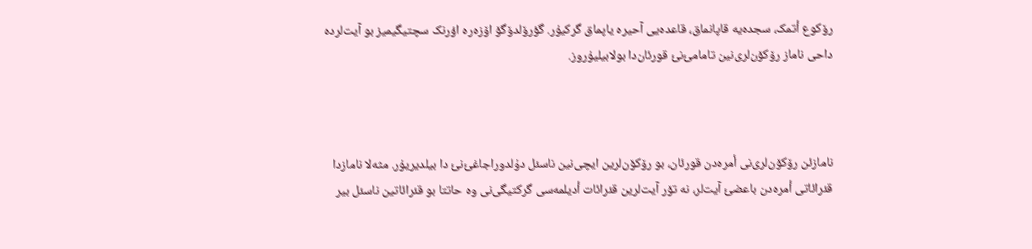رۆکوع أتمک، سجدەیە قاپانماق، قاعدەیی آحیرە یاپماق گرکیۇر. گؤرۆلدۆگۆ اۆزەرە اؤرنک سچتیگیمیز بو آیت‌لردە داحی ناماز رۆکۆن‌لری‌نین تامامئ‌نئ قورئان‌دا بولابیلیۇروز.



نامازئن رۆکۆن‌لری‌نی أمرەدن قورئان، بو رۆکۆن‌لرین ایچی‌نین ناسئل دۇلدوراجاغئ‌نئ دا بیلدیریۇر. مثەلا نامازدا قئرائاتی أمرەدن باعضئ آیت‌لر، نە تۆر آیت‌لرین قئرائات أدیلمەسی گرکتیگی‌نی وە حاتتا بو قئرائاتین ناسئل بیر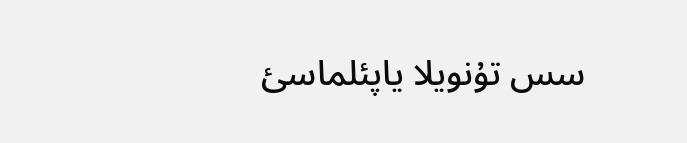سس تۇنویلا یاپئلماسئ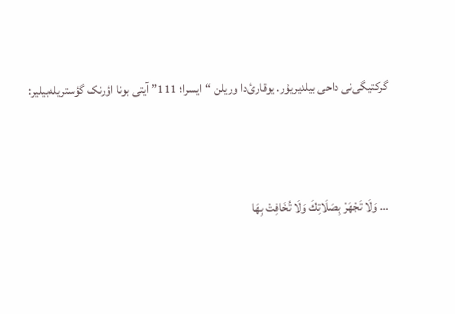گرکتیگی‌نی داحی بیلدیریۇر. یوقارئ‌دا وریلن “ایسرا؛ 111” آیتی بونا اؤرنک گؤستریلەبیلیر:



… وَلَا تَجْهَرْ بِصَلَاتِكَ وَلَا تُخَافِتْ بِهَا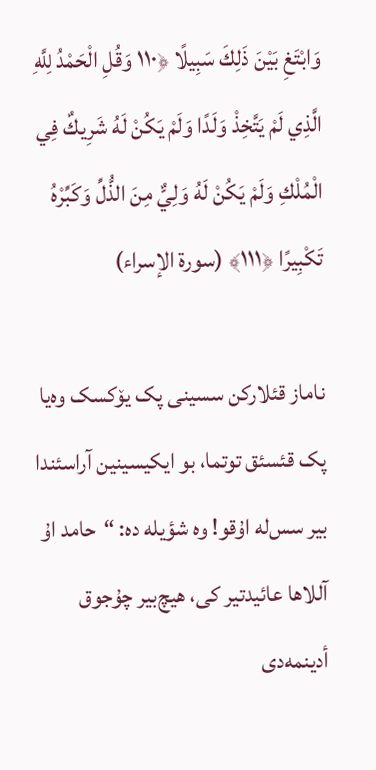وَابْتَغِ بَيْنَ ذَلِكَ سَبِيلًا ﴿۱۱۰ وَقُلِ الْحَمْدُ لِلَّهِ الَّذِي لَمْ يَتَّخِذْ وَلَدًا وَلَمْ يَكُنْ لَهُ شَرِيكٌ فِي الْمُلْكِ وَلَمْ يَكُنْ لَهُ وَلِيٌّ مِنَ الذُّلِّ وَكَبِّرْهُ تَكْبِيرًا ﴿۱۱۱﴾ (سورة الإسراء)

ناماز قئلارکن سسینی پک یۆکسک وەیا پک قئسئق توتما، بو ایکیسینین آراسئندا بیر سس‌لە اۇقو! وە شؤیلە دە: “حامد اۇ آللاها عائیدتیر کی، هیچ‌بیر چۇجوق أدینمەدی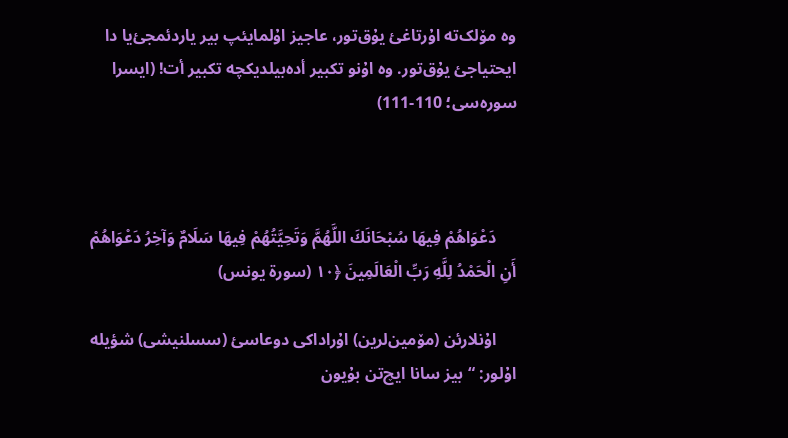وە مۆلک‌تە اۇرتاغئ یۇق‌تور، عاجیز اۇلمایئپ بیر یاردئمجئ‌یا دا ایحتیاجئ یۇق‌تور. وە اۇنو تکبیر أدەبیلدیکچە تکبیر أت! (ایسرا سورەسی؛ 110-111)



     دَعْوَاهُمْ فِيهَا سُبْحَانَكَ اللَّهُمَّ وَتَحِيَّتُهُمْ فِيهَا سَلَامٌ وَآخِرُ دَعْوَاهُمْ أَنِ الْحَمْدُ لِلَّهِ رَبِّ الْعَالَمِينَ ﴿۱۰ (سورة یونس)

     اۇنلارئن (مۆمین‌لرین) اۇراداکی دوعاسئ (سسلنیشی) شؤیلە اۇلور: “بیز سانا ایچ‌تن بۇیون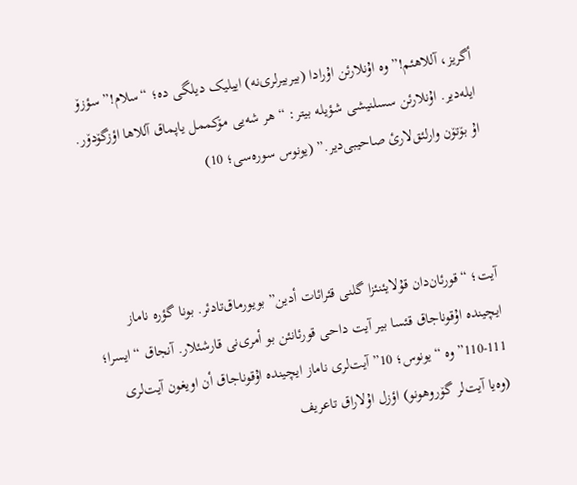أگریز، آللاهئم!” وە اۇنلارئن اۇرادا (بیربیرلری‌نە) اییلیک دیلگی دە؛ “سلام!” سؤزۆ ایلەدیر. اۇنلارئن سسلنیشی شؤیلە بیتر: “هر شەیی مۆکممل یاپماق آللاها اؤزگۆدۆر. اۇ بۆتۆن وارلئق‌لارئ صاحیبی‌دیر.” (یونوس سورەسی؛ 10)



آیت؛ “قورئان‌دان قۇلایئنئزا گلنی قئرائات أدین” بویورماق‌تادئر. بونا گؤرە ناماز ایچیندە اۇقوناجاق قئسا بیر آیت داحی قورئانئن بو أمری‌نی قارشئلار. آنجاق “ایسرا؛ 111-110” وە “یونوس؛ 10” آیت‌لری ناماز ایچیندە اۇقوناجاق أن اویغون آیت‌لری (وەیا آیت‌لر گۆروهونو) اؤزل اۇلاراق تاعریف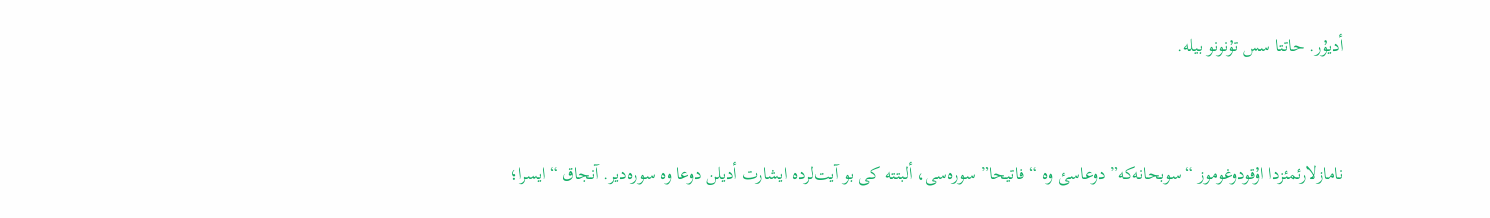أدیۇر. حاتتا سس تۇنونو بیلە.



نامازلارئمئزدا اۇقودوغوموز “سوبحانەکە” دوعاسئ وە “فاتیحا” سورەسی، ألبتتە کی بو آیت‌لردە ایشارت أدیلن دوعا وە سورەدیر. آنجاق “ایسرا؛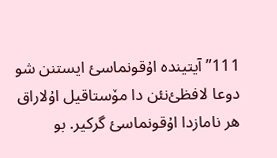111” آیتیندە اۇقونماسئ ایستنن شو دوعا لافظئ‌نئن دا مۆستاقیل اۇلاراق هر نامازدا اۇقونماسئ گرکیر. بو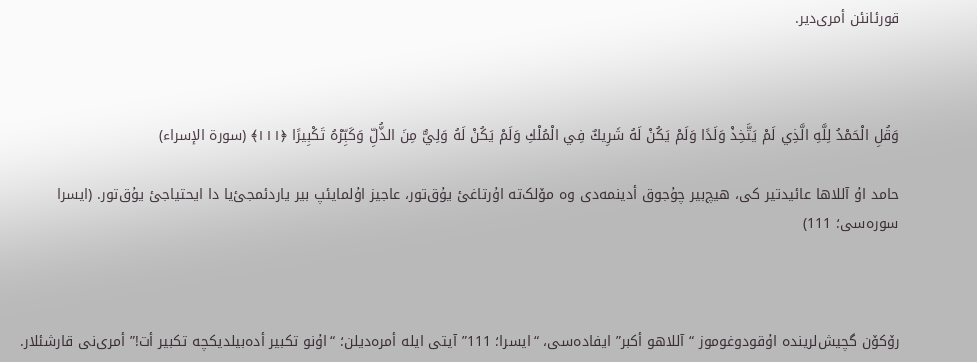قورئانئن أمری‌دیر.



وَقُلِ الْحَمْدُ لِلَّهِ الَّذِي لَمْ يَتَّخِذْ وَلَدًا وَلَمْ يَكُنْ لَهُ شَرِيكٌ فِي الْمُلْكِ وَلَمْ يَكُنْ لَهُ وَلِيٌّ مِنَ الذُّلِّ وَكَبِّرْهُ تَكْبِيرًا ﴿۱۱۱﴾ (سورة الإسراء)

حامد اۇ آللاها عائیدتیر کی، هیچ‌بیر چۇجوق أدینمەدی وە مۆلک‌تە اۇرتاغئ یۇق‌تور، عاجیز اۇلمایئپ بیر یاردئمجئ‌یا دا ایحتیاجئ یۇق‌تور. (ایسرا سورەسی؛ 111)



رۆکۆن گچیش‌لریندە اۇقودوغوموز “آللاهو أکبر” ایفادەسی، “ایسرا؛ 111” آیتی ایلە أمرەدیلن؛ “اۇنو تکبیر أدەبیلدیکچە تکبیر أت!” أمری‌نی قارشئلار.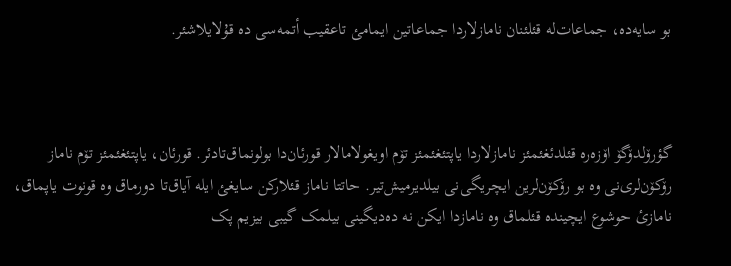بو سایەدە، جماعات‌لە قئلئنان نامازلاردا جماعاتین ایمامئ تاعقیب أتمەسی دە قۇلایلاشئر.



گؤرۆلدۆگۆ اۆزەرە قئلدئغئمئز نامازلاردا یاپتئغئمئز تۆم اویغولامالار قورئان‌دا بولونماق‌تادئر. قورئان، یاپتئغئمئز تۆم ناماز رۆکۆن‌لری‌نی وە بو رۆکۆن‌لرین ایچریگی‌نی بیلدیرمیش‌تیر. حاتتا ناماز قئلارکن سایغئ ایلە آیاق‌تا دورماق وە قونوت یاپماق، نامازئ حوشوع ایچیندە قئلماق وە نامازدا ایکن نە دەدیگینی بیلمک گیبی بیزیم پک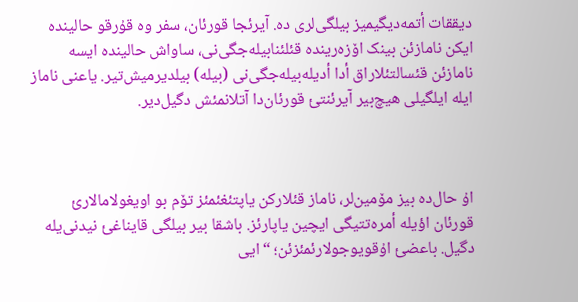دیققات أتمەدیگیمیز بیلگی‌لری دە. آیرئجا قورئان، سفر وە قۇرقو حالیندە ایکن نامازئن بینک اۆزەریندە قئلئنابیلەجگی‌نی، ساواش حالیندە ایسە نامازئن قئسالتئلاراق أدا أدیلەبیلەجگی‌نی (بیلە) بیلدیرمیش‌تیر. یاعنی ناماز ایلە ایلگیلی هیچ‌بیر آیرئنتئ قورئان‌دا آتلانمئش دگیل‌دیر.



اۇ حال‌دە بیز مۆمین‌لر، ناماز قئلارکن یاپتئغئمئز تۆم بو اویغولامالارئ قورئان اؤیلە أمرەتتیگی ایچین یاپارئز. باشقا بیر بیلگی قایناغئ نیدنی‌یلە دگیل. باعضئ اۇقویوجولارئمئزئن؛ “ایی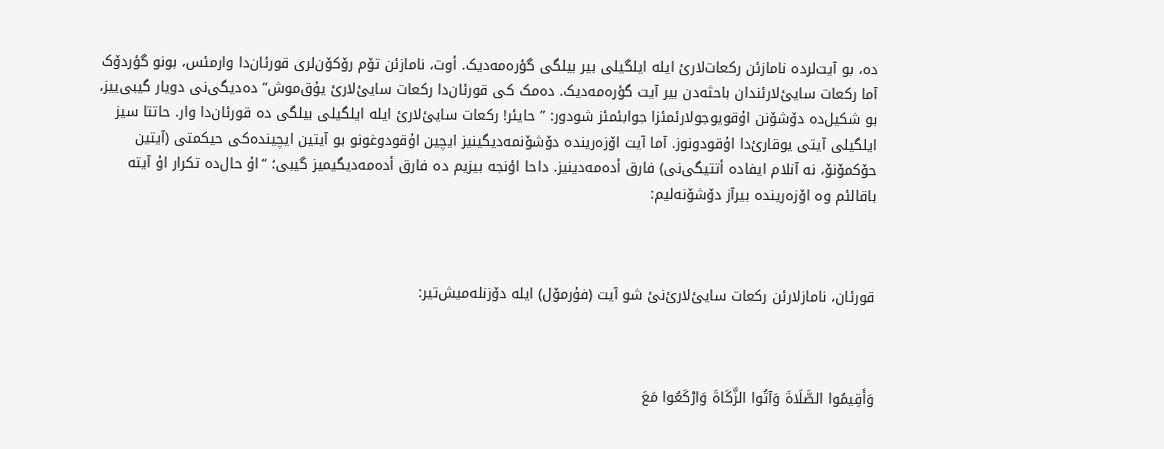دە، بو آیت‌لردە نامازئن رکعات‌لارئ ایلە ایلگیلی بیر بیلگی گؤرەمەدیک. أوت، نامازئن تۆم رۆکۆن‌لری قورئان‌دا وارمئس، بونو گؤردۆک آما رکعات سایئ‌لارئندان باحثەدن بیر آیت گؤرەمەدیک. دەمک کی قورئان‌دا رکعات سایئ‌لارئ یۇق‌موش” دەدیگی‌نی دویار گیبی‌ییز، بو شکیل‌دە دۆشۆنن اۇقویوجولارئمئزا جوابئمئز شودور: ” حایئر! رکعات سایئ‌لارئ ایلە ایلگیلی بیلگی دە قورئان‌دا وار. حاتتا سیز ایلگیلی آیتی یوقارئ‌دا اۇقودونوز. آما آیت اۆزەریندە دۆشۆنمەدیگینیز ایچین اۇقودوغونو بو آیتین ایچیندەکی حیکمتی (آیتین حۆکمۆنۆ، نە آنلام ایفادە أتتیگی‌نی) فارق أدەمەدینیز. داحا اؤنجە بیزیم دە فارق أدەمەدیگیمیز گیبی؛ “اۇ حال‌دە تکرار اۇ آیتە باقالئم وە اۆزەریندە بیرآز دۆشۆنەلیم:



قورئان، نامازلارئن رکعات سایئ‌لارئ‌نئ شو آیت (فۇرمۆل) ایلە دۆزنلەمیش‌تیر:



وَأَقِيمُوا الصَّلَاةَ وَآتُوا الزَّكَاةَ وَارْكَعُوا مَعَ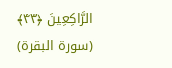الرَّاكِعِينَ ﴿۴۳﴾ (سورة البقرة)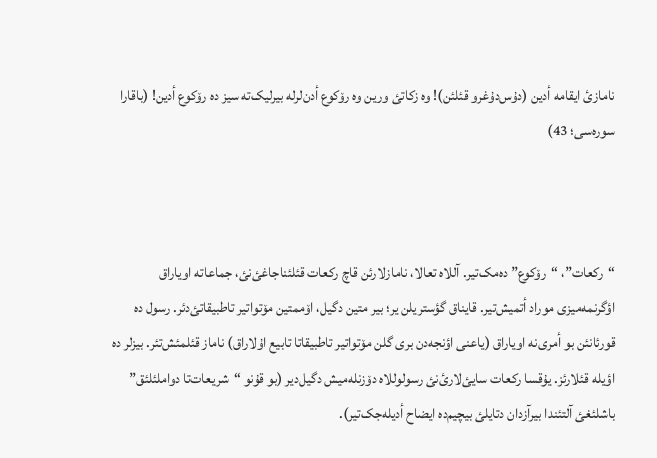نامازئ ایقامە أدین (دۇس‌دۇغرو قئلئن)! وە زکاتئ ورین وە رۆکوع أدن‌لرلە بیرلیک‌تە سیز دە رۆکوع أدین! (باقارا سورەسی؛ 43)



“رکعات”، “رۆکوع” دەمک‌تیر. آللاە تعالا، نامازلارئن قاچ رکعات قئلئناجاغئ‌نئ، جماعاتە اویاراق اؤگرنمەمیزی موراد أتمیش‌تیر. قایناق گؤستریلن یر؛ بیر متین دگیل، اۆممتین مۆتواتیر تاطبیقاتئ‌دئر. رسول دە قورئانئن بو أمری‌نە اویاراق (یاعنی اؤنجەدن بری گلن مۆتواتیر تاطبیقاتا تابیع اۇلاراق) ناماز قئلمئش‌تئر. بیزلر دە اؤیلە قئلارئز. یۇقسا رکعات سایئ‌لارئ‌نئ رسولوللاە دۆزنلەمیش دگیل‌دیر (بو قۇنو “شریعات‌تا دواملئلئق” باشلئغئ آلتئندا بیرآزدان دتایلئ بیچیم‌دە ایضاح أدیلەجک‌تیر).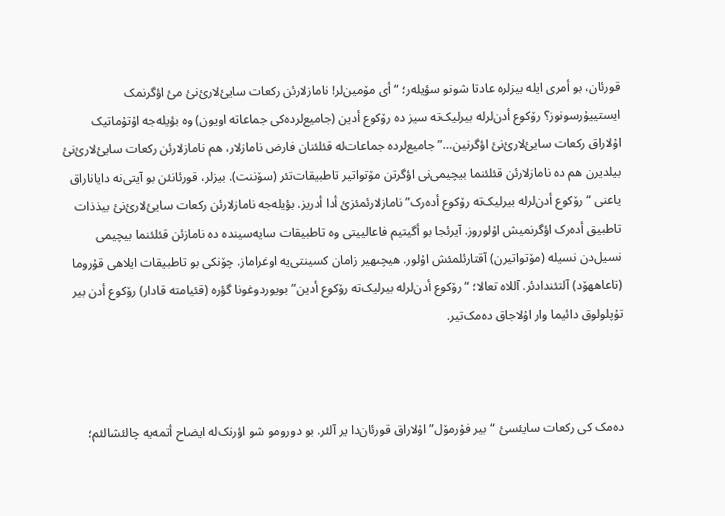قورئان، بو أمری ایلە بیزلرە عادتا شونو سؤیلەر؛ “أی مۆمین‌لر! نامازلارئن رکعات سایئ‌لارئ‌نئ مئ اؤگرنمک ایستییۇرسونوز؟ رۆکوع أدن‌لرلە بیرلیک‌تە سیز دە رۆکوع أدین (جامیع‌لردەکی جماعاتە اویون) وە بؤیلەجە اۇتۇماتیک اۇلاراق رکعات سایئ‌لارئ‌نئ اؤگرنین…” جامیع‌لردە جماعات‌لە قئلئنان فارض نامازلار، هم نامازلارئن رکعات سایئ‌لارئ‌نئ بیلدیرن هم دە نامازلارئن قئلئنما بیچیمی‌نی اؤگرتن مۆتواتیر تاطبیقات‌تئر (سۆننت). بیزلر، قورئانئن بو آیتی‌نە دایاناراق یاعنی “رۆکوع أدن‌لرلە بیرلیک‌تە رۆکوع أدەرک” نامازلارئمئزئ أدا أدریز. بؤیلەجە نامازلارئن رکعات سایئ‌لارئ‌نئ بیذذات تاطبیق أدەرک اؤگرنمیش اۇلوروز. آیرئجا بو أگیتیم فاعالییتی وە تاطبیقات سایەسیندە دە نامازئن قئلئنما بیچیمی نسیل‌دن نسیلە (مۆتواتیرن) آقتارئلمئش اۇلور. هیچىهیر زامان کسینتی‌یە اوغراماز. چۆنکی بو تاطبیقات ایلاهی قۇروما (تاعاههۆد) آلتئندادئر. آللاە تعالا؛ “رۆکوع أدن‌لرلە بیرلیک‌تە رۆکوع أدین” بویوردوغونا گؤرە (قئیامتە قادار) رۆکوع أدن بیر تۇپلولوق دائیما وار اۇلاجاق دەمک‌تیر.



دەمک کی رکعات سایئسئ “بیر فۇرمۆل” اۇلاراق قورئان‌دا یر آلئر. بو دورومو شو اؤرنک‌لە ایضاح أتمەیە چالئشالئم؛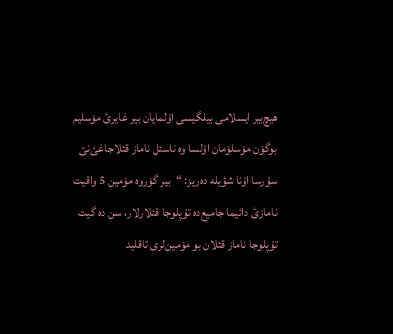هیچ‌بیر ایسلامی بیلگیسی اۇلمایان بیر غایرئ مۆسلیم بوگۆن مۆسلۆمان اۇلسا وە ناسئل ناماز قئلاجاغئ‌نئ سۇرسا اۇنا شؤیلە دەریز: “بیر گۆروە مۆمین 5 واقیت نامازئ دائیما جامیع‌دە تۇپلوجا قئلارلار، سن دە گیت تۇپلوجا ناماز قئلان بو مۆمین‌لری تاقلید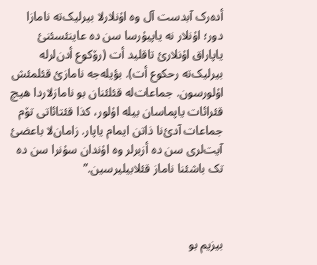أدەرک آبدست آل وە اۇنلارلا بیرلیک‌تە نامازا دور؛ اۇنلار نە یاپیۇرسا سن دە عاینئسئنئ یاپاراق اۇنلارئ تاقلید أت (رۆکوع أدن‌لرلە بیرلیک‌تە رحکوع أت). بؤیلەجە نامازئ قئلمئش اۇلورسون. جماعات‌لە قئلئنان بو نامازلاردا هیچ قئرائات یاپماسان بیلە اۇلور، کذا قئتائاتی تۆم جماعات آدئ‌نا ذاتن ایمام یاپار. زامان‌لا باعضئ آیت‌لری سن دە أزبرلر وە اۇندان سۇنرا سن دە تک باشئنا ناماز قئلابیلیرسین.”



بیزیم بو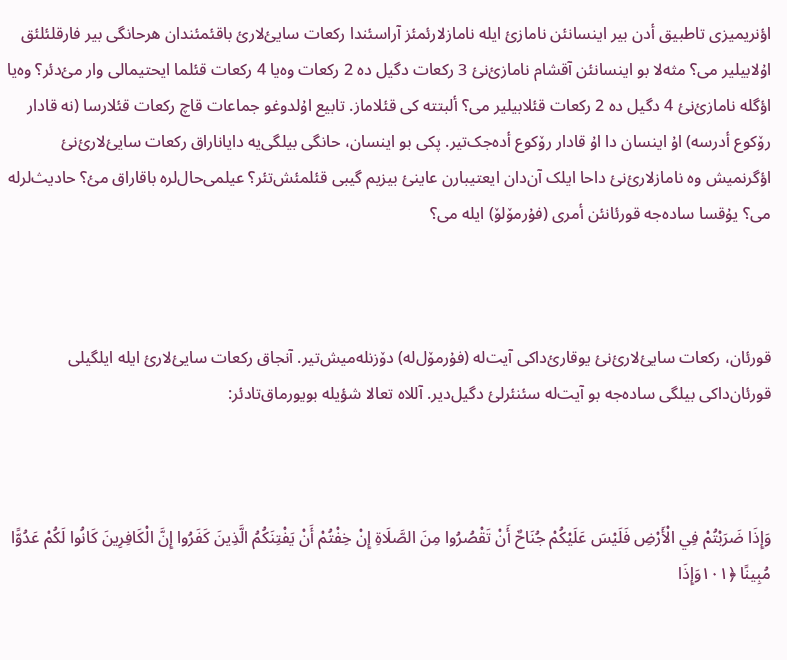اؤنریمیزی تاطبیق أدن بیر اینسانئن نامازئ ایلە نامازلارئمئز آراسئندا رکعات سایئ‌لارئ باقئمئندان هرحانگی بیر فارقلئلئق اۇلابیلیر می؟ مثەلا بو اینسانئن آقشام نامازئ‌نئ 3 رکعات دگیل دە 2 رکعات وەیا 4 رکعات قئلما ایحتیمالی وار مئ‌دئر؟ وەیا اؤگلە نامازئ‌نئ 4 دگیل دە 2 رکعات قئلابیلیر می؟ ألبتتە کی قئلاماز. تابیع اۇلدوغو جماعات قاچ رکعات قئلارسا (نە قادار رۆکوع أدرسە) اۇ اینسان دا اۇ قادار رۆکوع أدەجک‌تیر. پکی بو اینسان، حانگی بیلگی‌یە دایاناراق رکعات سایئ‌لارئ‌نئ اؤگرنمیش وە نامازلارئ‌نئ داحا ایلک آن‌دان ایعتیبارن عاینئ بیزیم گیبی قئلمئش‌تئر؟ عیلمی‌حال‌لرە باقاراق مئ؟ حادیث‌لرلە می؟ یۇقسا سادەجە قورئانئن أمری (فۇرمۆلۆ) ایلە می؟



قورئان، رکعات سایئ‌لارئ‌نئ یوقارئ‌داکی آیت‌لە (فۇرمۆل‌لە) دۆزنلەمیش‌تیر. آنجاق رکعات سایئ‌لارئ ایلە ایلگیلی قورئان‌داکی بیلگی سادەجە بو آیت‌لە سئنئرلئ دگیل‌دیر. آللاە تعالا شؤیلە بویورماق‌تادئر:



وَإِذَا ضَرَبْتُمْ فِي الْأَرْضِ فَلَيْسَ عَلَيْكُمْ جُنَاحٌ أَنْ تَقْصُرُوا مِنَ الصَّلَاةِ إِنْ خِفْتُمْ أَنْ يَفْتِنَكُمُ الَّذِينَ كَفَرُوا إِنَّ الْكَافِرِينَ كَانُوا لَكُمْ عَدُوًّا مُبِينًا ﴿۱۰۱وَإِذَا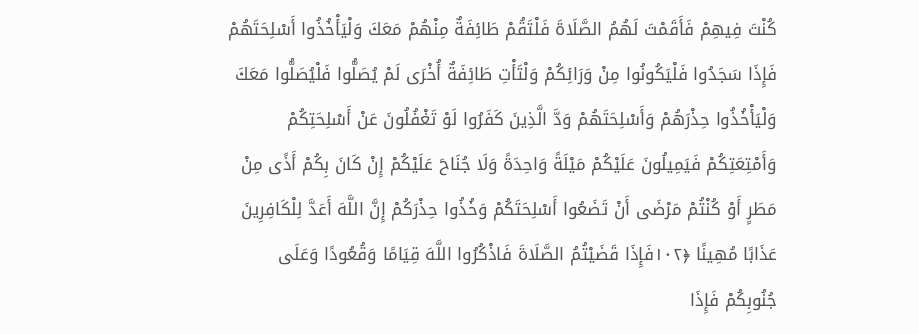كُنْتَ فِيهِمْ فَأَقَمْتَ لَهُمُ الصَّلَاةَ فَلْتَقُمْ طَائِفَةٌ مِنْهُمْ مَعَكَ وَلْيَأْخُذُوا أَسْلِحَتَهُمْ فَإِذَا سَجَدُوا فَلْيَكُونُوا مِنْ وَرَائِكُمْ وَلْتَأْتِ طَائِفَةٌ أُخْرَى لَمْ يُصَلُّوا فَلْيُصَلُّوا مَعَكَ وَلْيَأْخُذُوا حِذْرَهُمْ وَأَسْلِحَتَهُمْ وَدَّ الَّذِينَ كَفَرُوا لَوْ تَغْفُلُونَ عَنْ أَسْلِحَتِكُمْ وَأَمْتِعَتِكُمْ فَيَمِيلُونَ عَلَيْكُمْ مَيْلَةً وَاحِدَةً وَلَا جُنَاحَ عَلَيْكُمْ إِنْ كَانَ بِكُمْ أَذًى مِنْ مَطَرٍ أَوْ كُنْتُمْ مَرْضَى أَنْ تَضَعُوا أَسْلِحَتَكُمْ وَخُذُوا حِذْرَكُمْ إِنَّ اللَّهَ أَعَدَّ لِلْكَافِرِينَ عَذَابًا مُهِينًا ﴿۱۰۲فَإِذَا قَضَيْتُمُ الصَّلَاةَ فَاذْكُرُوا اللَّهَ قِيَامًا وَقُعُودًا وَعَلَى جُنُوبِكُمْ فَإِذَا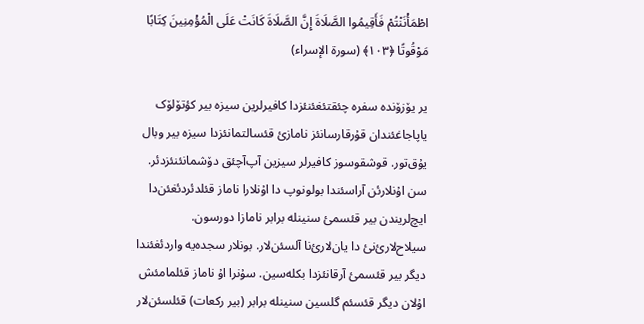اطْمَأْنَنْتُمْ فَأَقِيمُوا الصَّلَاةَ إِنَّ الصَّلَاةَ كَانَتْ عَلَى الْمُؤْمِنِينَ كِتَابًا مَوْقُوتًا ﴿۱۰۳﴾ (سورة الإسراء)

یر یۆزۆندە سفرە چئقتئغئنئزدا کافیرلرین سیزە بیر کؤتۆلۆک یاپاجاغئندان قۇرقارسانئز نامازئ قئسالتمانئزدا سیزە بیر وبال یۇق‌تور. قوشقوسوز کافیرلر سیزین آپ‌آچئق دۆشمانئنئزدئر. سن اۇنلارئن آراسئندا بولونوپ دا اۇنلارا ناماز قئلدئردئغئن‌دا ایچ‌لریندن بیر قئسمئ سنینلە برابر نامازا دورسون. سیلاح‌لارئ‌نئ دا یان‌لارئ‌نا آلسئن‌لار. بونلار سجدەیە واردئغئندا دیگر بیر قئسمئ آرقانئزدا بکلەسین. سۇنرا اۇ ناماز قئلمامئش اۇلان دیگر قئسئم گلسین سنینلە برابر (بیر رکعات) قئلسئن‌لار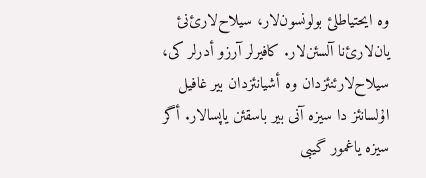وە ایحتیاطلئ بولونسون‌لار، سیلاح‌لارئ‌نئ یان‌لارئ‌نا آلسئن‌لار. کافیرلر آرزو أدرلر کی، سیلاح‌لارئنئزدان وە أشیانئزدان بیر غافیل اۇلسانئز دا سیزە آنی بیر باسقئن یاپسالار. أگر سیزە یاغمور گیبی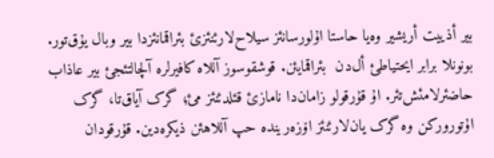بیر أذییت أریشیر وەیا حاستا اۇلورسانئز سیلاح‌لارئنئزئ بئراقمانئزدا بیر وبال یۇق‌تور. بونونلا برابر ایحتیاطئ أل‌دن  بئراقمایئن. قوشقوسوز آللاە کافیرلرە آلچالتئجئ بیر عاذاب حاضئرلامئش‌تئر. اۇ قۇرقولو زامان‌دا نامازئ قئلدئنئز مئ؛ گرک آیاق‌تا، گرک اۇتورورکن وە گرک یان‌لارئنئز اۆزەریندە حپ آللاهئن ذیکرەدین. قۇرقودان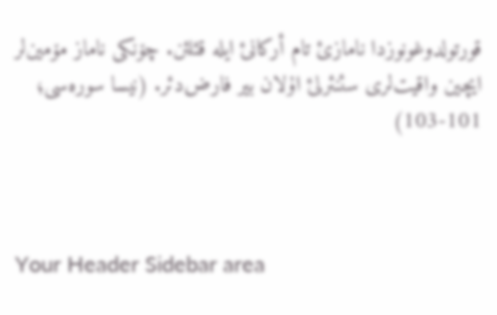قورتولدوغونوزدا نامازئ تام أرکانئ ایلە قئلئن. چۆنکی ناماز مۆمین‌لر ایچین واقیت‌لری سئنئرلئ اۇلان بیر فارض‌دئر. (نیسا سورەسی؛ 101-103)



Your Header Sidebar area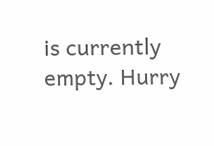is currently empty. Hurry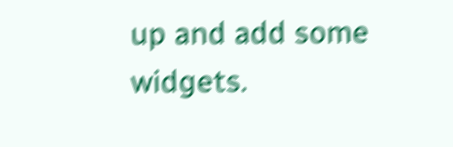up and add some widgets.